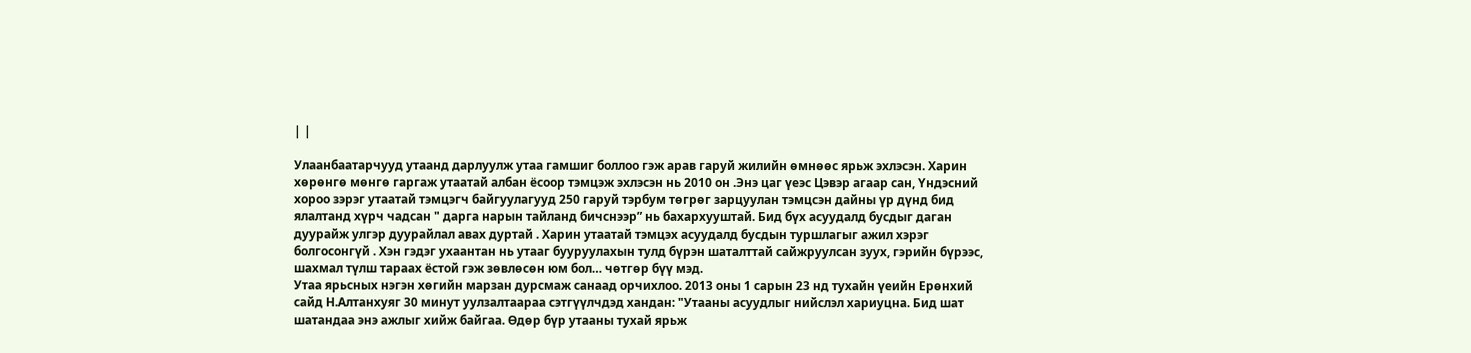| |

Улаанбаатарчууд утаанд дарлуулж утаа гамшиг боллоо гэж арав гаруй жилийн өмнөөс ярьж эхлэсэн. Харин хөрөнгө мөнгө гаргаж утаатай албан ёсоор тэмцэж эхлэсэн нь 2010 он .Энэ цаг үеэс Цэвэр агаар сан, Үндэсний хороо зэрэг утаатай тэмцэгч байгуулагууд 250 гаруй тэрбум төгрөг зарцуулан тэмцсэн дайны үр дүнд бид ялалтанд хүрч чадсан " дарга нарын тайланд бичснээр” нь бахархууштай. Бид бүх асуудалд бусдыг даган дуурайж улгэр дуурайлал авах дуртай . Харин утаатай тэмцэх асуудалд бусдын туршлагыг ажил хэрэг болгосонгүй . Хэн гэдэг ухаантан нь утааг бууруулахын тулд бүрэн шаталттай сайжруулсан зуух, гэрийн бүрээс, шахмал түлш тараах ёстой гэж зөвлөсөн юм бол… чөтгөр бүү мэд.
Утаа ярьсных нэгэн хөгийн марзан дурсмаж санаад орчихлоо. 2013 оны 1 сарын 23 нд тухайн үеийн Ерөнхий сайд Н.Алтанхуяг 30 минут уулзалтаараа сэтгүүлчдэд хандан: "Утааны асуудлыг нийслэл хариуцна. Бид шат шатандаа энэ ажлыг хийж байгаа. Өдөр бүр утааны тухай ярьж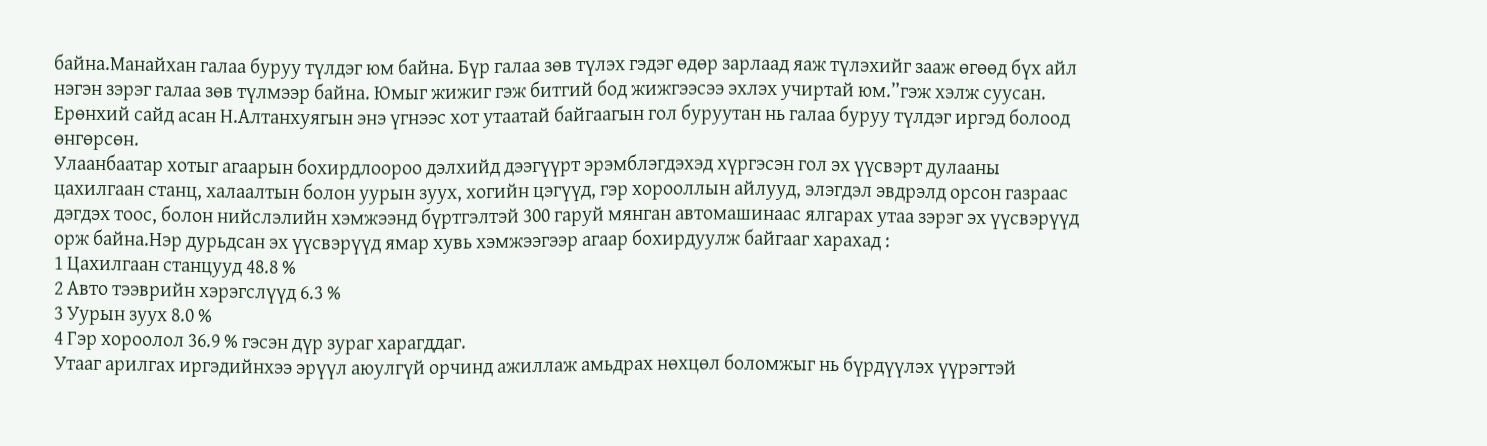байна.Манайхан галаа буруу түлдэг юм байна. Бүр галаа зөв түлэх гэдэг өдөр зарлаад яаж түлэхийг зааж өгөөд бүх айл нэгэн зэрэг галаа зөв түлмээр байна. Юмыг жижиг гэж битгий бод жижгээсээ эхлэх учиртай юм.”гэж хэлж суусан. Ерөнхий сайд асан Н.Алтанхуягын энэ үгнээс хот утаатай байгаагын гол буруутан нь галаа буруу түлдэг иргэд болоод өнгөрсөн.
Улаанбаатар хотыг агаарын бохирдлоороо дэлхийд дээгүүрт эрэмблэгдэхэд хүргэсэн гол эх үүсвэрт дулааны цахилгаан станц, халаалтын болон уурын зуух, хогийн цэгүүд, гэр хорооллын айлууд, элэгдэл эвдрэлд орсон газраас дэгдэх тоос, болон нийслэлийн хэмжээнд бүртгэлтэй 300 гаруй мянган автомашинаас ялгарах утаа зэрэг эх үүсвэрүүд орж байна.Нэр дурьдсан эх үүсвэрүүд ямар хувь хэмжээгээр агаар бохирдуулж байгааг харахад :
1 Цахилгаан станцууд 48.8 %
2 Авто тээврийн хэрэгслүүд 6.3 %
3 Уурын зуух 8.0 %
4 Гэр хороолол 36.9 % гэсэн дүр зураг харагддаг.
Утааг арилгах иргэдийнхээ эрүүл аюулгүй орчинд ажиллаж амьдрах нөхцөл боломжыг нь бүрдүүлэх үүрэгтэй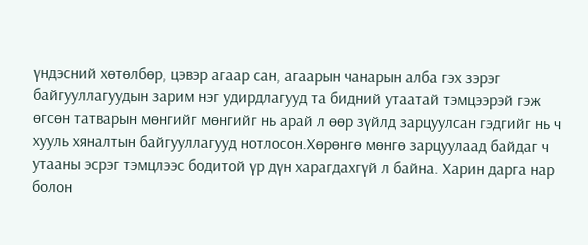үндэсний хөтөлбөр, цэвэр агаар сан, агаарын чанарын алба гэх зэрэг байгууллагуудын зарим нэг удирдлагууд та бидний утаатай тэмцээрэй гэж өгсөн татварын мөнгийг мөнгийг нь арай л өөр зүйлд зарцуулсан гэдгийг нь ч хууль хяналтын байгууллагууд нотлосон.Хөрөнгө мөнгө зарцуулаад байдаг ч утааны эсрэг тэмцлээс бодитой үр дүн харагдахгүй л байна. Харин дарга нар болон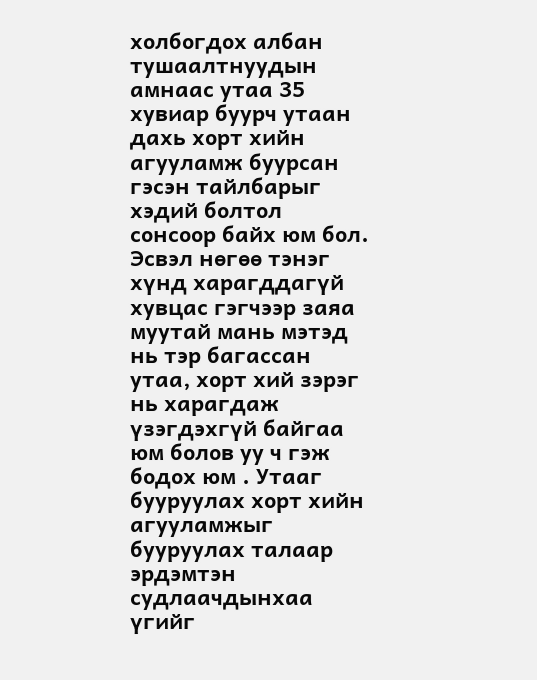холбогдох албан тушаалтнуудын амнаас утаа 35 хувиар буурч утаан дахь хорт хийн агууламж буурсан гэсэн тайлбарыг хэдий болтол сонсоор байх юм бол. Эсвэл нөгөө тэнэг хүнд харагддагүй хувцас гэгчээр заяа муутай мань мэтэд нь тэр багассан утаа, хорт хий зэрэг нь харагдаж үзэгдэхгүй байгаа юм болов уу ч гэж бодох юм . Утааг бууруулах хорт хийн агууламжыг бууруулах талаар эрдэмтэн судлаачдынхаа үгийг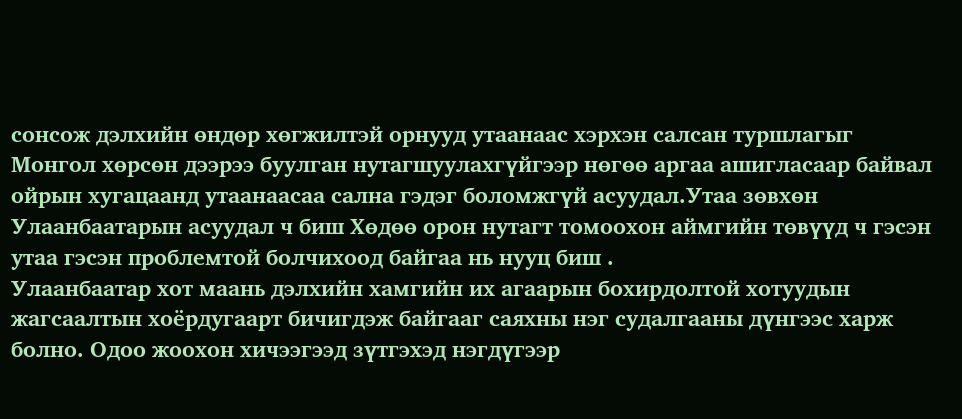сонсож дэлхийн өндөр хөгжилтэй орнууд утаанаас хэрхэн салсан туршлагыг Монгол хөрсөн дээрээ буулган нутагшуулахгүйгээр нөгөө аргаа ашигласаар байвал ойрын хугацаанд утаанаасаа сална гэдэг боломжгүй асуудал.Утаа зөвхөн Улаанбаатарын асуудал ч биш Хөдөө орон нутагт томоохон аймгийн төвүүд ч гэсэн утаа гэсэн проблемтой болчихоод байгаа нь нууц биш .
Улаанбаатар хот маань дэлхийн хамгийн их агаарын бохирдолтой хотуудын жагсаалтын хоёрдугаарт бичигдэж байгааг саяхны нэг судалгааны дүнгээс харж болно. Одоо жоохон хичээгээд зүтгэхэд нэгдүгээр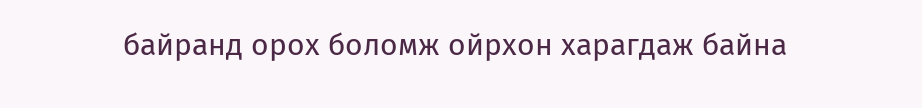байранд орох боломж ойрхон харагдаж байна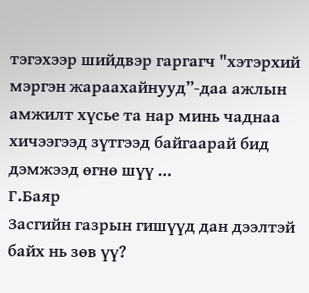тэгэхээр шийдвэр гаргагч "хэтэрхий мэргэн жараахайнууд”-даа ажлын амжилт хүсье та нар минь чаднаа хичээгээд зүтгээд байгаарай бид дэмжээд өгнө шүү …
Г.Баяр
Засгийн газрын гишүүд дан дээлтэй байх нь зөв үү?